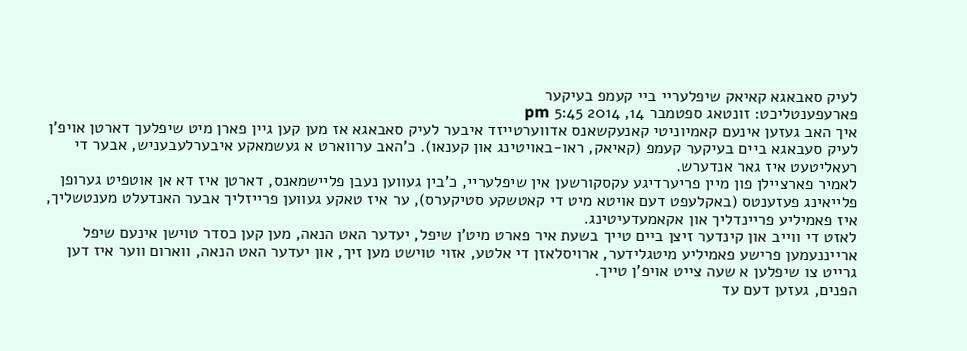לעיק סאבאגא קאיאק שיפלעריי ביי קעמפ בעיקער
פארעפענטליכט: זונטאג ספטמבר 14, 2014 5:45 pm
איך האב געזען אינעם קאמיוניטי קאנעקשאנס אדווערטייזד איבער לעיק סאבאגא אז מען קען גיין פארן מיט שיפלעך דארטן אויפ'ן לעיק סעבאגא ביים בעיקער קעמפ (קאיאק, ראו-באויטינג און קענאו). כ'האב ערווארט א געשמאקע איבערלעבעניש, אבער די רעאליטעט איז גאר אנדערש.
לאמיר פארציילן פון מיין פריערדיגע עקסקורשען אין שיפלעריי, כ'בין געווען נעבן פליישמאנס, דארטן איז דא אן אוטפיט גערופן פלייאינג פעזענטס (באקלעפט דעם אויטא מיט די קאטשקע סטיקערס), ער איז טאקע געווען פרייזליך אבער האנדעלט מענטשליך, איז פאמיליע פריינדליך און אקאמעדעיטינג.
לאזט די ווייב און קינדער זיצן ביים טייך בשעת איר פארט מיט'ן שיפל, יעדער האט הנאה, מען קען כסדר טוישן אינעם שיפל ארייננעמען פרישע פאמיליע מיטגלידער, ארויסלאזן די אלטע, אזוי טוישט מען זיך, און יעדער האט הנאה, ווארום ווער איז דען גרייט צו שיפלען א שעה צייט אויפ'ן טייך.
הפנים, געזען דעם עד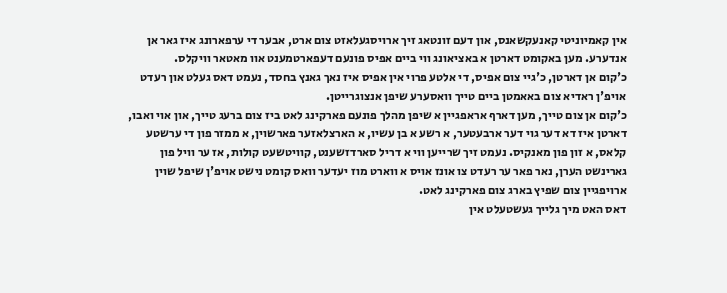אין קאמיוניטי קאנעקשאנס, און דעם זונטאג זיך ארויסגעלאזט צום ארט, אבער די ערפארונג איז גאר אן אנדערע. מען באקומט דארטן א באציאונג ווי ביים אפיס פונעם דעפארטמענט אוו מאטאר וויקלס.
כ'קום אן דארטן, כ'גיי צום אפיס, די אלטע פרוי אין אפיס איז נאך גאנץ בחסד, נעמט דאס געלט און רעדט אויפ'ן ראדיא צום באאמטן ביים טייך וואסערע שיפן אנצוגרייטן.
כ'קום אן צום טייך, מען דארף אראפגיין א שיפן מהלך פונעם פארקינג לאט ביז צום ברעג טייך, און אוי ואבו, דארטן איז דא דער גוי דער ארבעטער, א רשע א בן עשיו, א הארצלאזער פארשוין, א ממזר פון די ערשטע קלאס, א זון פון מאנקיס. נעמט זיך שרייען ווי א דריל סארדזשענט, קוויטשעט קולות, אז ער וויל פון גארינשט הערן, נאר פאר ער רעדט צו אונז אויס א ווארט מוז יעדער וואס קומט נישט אויפ'ן שיפל שוין ארויפגיין צום שפיץ בארג צום פארקינג לאט.
דאס האט מיך גלייך געשטעלט אין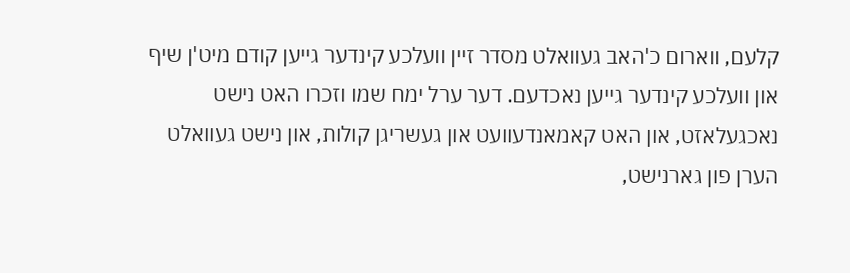קלעם, ווארום כ'האב געוואלט מסדר זיין וועלכע קינדער גייען קודם מיט'ן שיף און וועלכע קינדער גייען נאכדעם. דער ערל ימח שמו וזכרו האט נישט נאכגעלאזט, און האט קאמאנדעוועט און געשריגן קולות, און נישט געוואלט הערן פון גארנישט,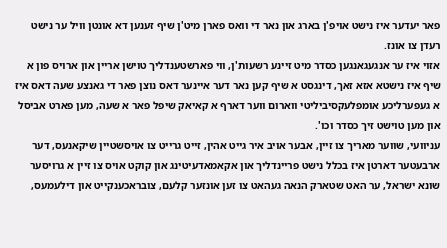פאר יעדער איז נישט אויפ'ן בארג און נאר די וואס פארן מיט'ן שיף זענען דא אונטן וויל ער נישט רעדן צו אונז.
אזוי איז ער אנגעגאנגען כסדר מיט זיינע רשעות'ן, ווי פארשטענדליך טוישן אריין און ארויס פון א שיף איז נישטא אזא זאך, דינגסט א שיף קען נאר דער איינער דאס נוצן פאר די גאנצע שעה דאס איז א געפערליכע אומפלעקסיביליטי ווארום ווער דארף א קאיאק שיפל פאר א שעה, מען פארט אביסל און מען טוישט זיך כסדר וכו'.
עניוועי, שווער מאריך צו זיין, אבער אויב איר גייט אהין, זייט גרייט צו אויסשטיין שיקאנעס, דער ארבעטער דארטן איז בכלל נישט פריינדליך און אקאמאדעיטינג און קוקט אויס צו זיין א גרויסער שונא ישראל, ער האט שטארק הנאה געהאט צו זען אונזער קלעם, צובראכענקייט און דילעמעס,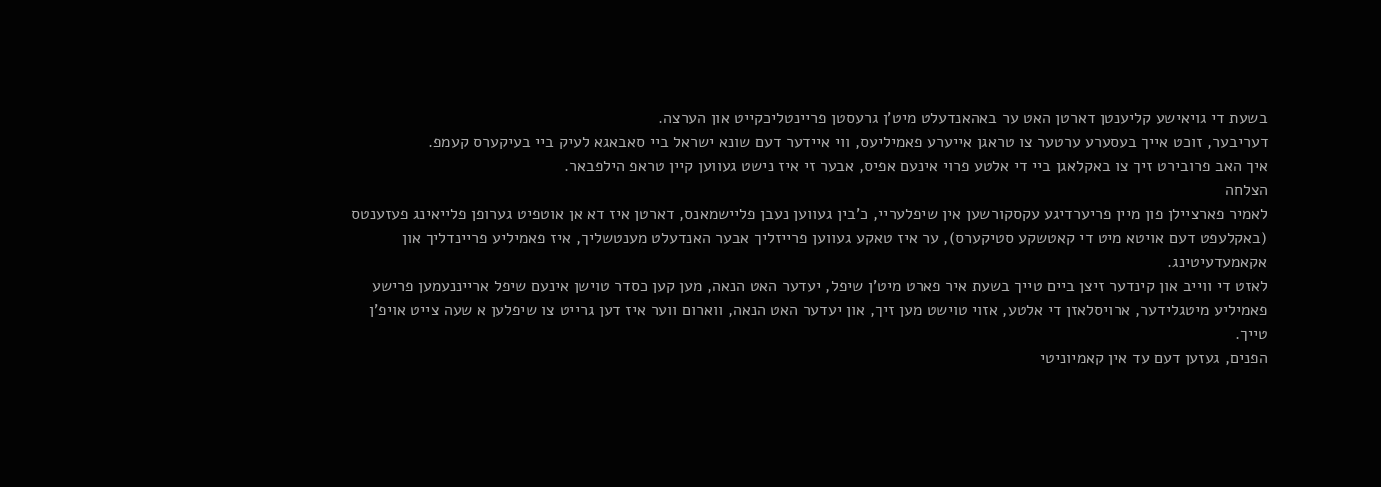בשעת די גויאישע קליענטן דארטן האט ער באהאנדעלט מיט'ן גרעסטן פריינטליכקייט און הערצה.
דעריבער, זוכט אייך בעסערע ערטער צו טראגן אייערע פאמיליעס, ווי איידער דעם שונא ישראל ביי סאבאגא לעיק ביי בעיקערס קעמפ.
איך האב פרובירט זיך צו באקלאגן ביי די אלטע פרוי אינעם אפיס, אבער זי איז נישט געווען קיין טראפ הילפבאר.
הצלחה
לאמיר פארציילן פון מיין פריערדיגע עקסקורשען אין שיפלעריי, כ'בין געווען נעבן פליישמאנס, דארטן איז דא אן אוטפיט גערופן פלייאינג פעזענטס (באקלעפט דעם אויטא מיט די קאטשקע סטיקערס), ער איז טאקע געווען פרייזליך אבער האנדעלט מענטשליך, איז פאמיליע פריינדליך און אקאמעדעיטינג.
לאזט די ווייב און קינדער זיצן ביים טייך בשעת איר פארט מיט'ן שיפל, יעדער האט הנאה, מען קען כסדר טוישן אינעם שיפל ארייננעמען פרישע פאמיליע מיטגלידער, ארויסלאזן די אלטע, אזוי טוישט מען זיך, און יעדער האט הנאה, ווארום ווער איז דען גרייט צו שיפלען א שעה צייט אויפ'ן טייך.
הפנים, געזען דעם עד אין קאמיוניטי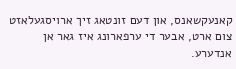קאנעקשאנס, און דעם זונטאג זיך ארויסגעלאזט צום ארט, אבער די ערפארונג איז גאר אן אנדערע.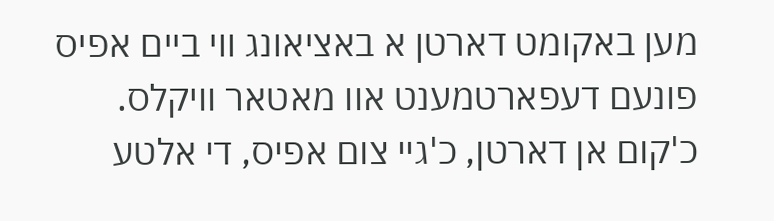מען באקומט דארטן א באציאונג ווי ביים אפיס פונעם דעפארטמענט אוו מאטאר וויקלס.
כ'קום אן דארטן, כ'גיי צום אפיס, די אלטע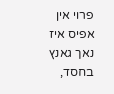פרוי אין אפיס איז נאך גאנץ בחסד,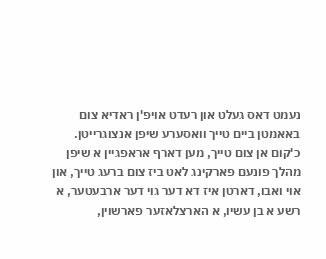נעמט דאס געלט און רעדט אויפ'ן ראדיא צום באאמטן ביים טייך וואסערע שיפן אנצוגרייטן.
כ'קום אן צום טייך, מען דארף אראפגיין א שיפן מהלך פונעם פארקינג לאט ביז צום ברעג טייך, און אוי ואבו, דארטן איז דא דער גוי דער ארבעטער, א רשע א בן עשיו, א הארצלאזער פארשוין,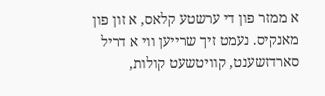א ממזר פון די ערשטע קלאס, א זון פון מאנקיס. נעמט זיך שרייען ווי א דריל סארדזשענט, קוויטשעט קולות,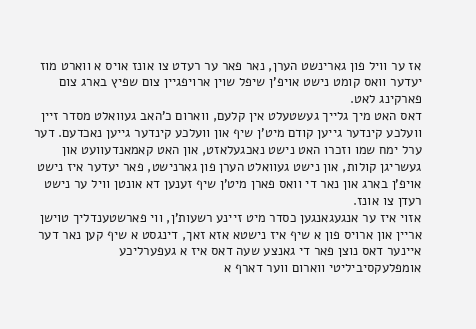אז ער וויל פון גארינשט הערן, נאר פאר ער רעדט צו אונז אויס א ווארט מוז יעדער וואס קומט נישט אויפ'ן שיפל שוין ארויפגיין צום שפיץ בארג צום פארקינג לאט.
דאס האט מיך גלייך געשטעלט אין קלעם, ווארום כ'האב געוואלט מסדר זיין וועלכע קינדער גייען קודם מיט'ן שיף און וועלכע קינדער גייען נאכדעם. דער ערל ימח שמו וזכרו האט נישט נאכגעלאזט, און האט קאמאנדעוועט און געשריגן קולות, און נישט געוואלט הערן פון גארנישט, פאר יעדער איז נישט אויפ'ן בארג און נאר די וואס פארן מיט'ן שיף זענען דא אונטן וויל ער נישט רעדן צו אונז.
אזוי איז ער אנגעגאנגען כסדר מיט זיינע רשעות'ן, ווי פארשטענדליך טוישן אריין און ארויס פון א שיף איז נישטא אזא זאך, דינגסט א שיף קען נאר דער איינער דאס נוצן פאר די גאנצע שעה דאס איז א געפערליכע אומפלעקסיביליטי ווארום ווער דארף א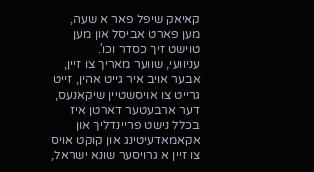קאיאק שיפל פאר א שעה, מען פארט אביסל און מען טוישט זיך כסדר וכו'.
עניוועי, שווער מאריך צו זיין, אבער אויב איר גייט אהין, זייט גרייט צו אויסשטיין שיקאנעס, דער ארבעטער דארטן איז בכלל נישט פריינדליך און אקאמאדעיטינג און קוקט אויס צו זיין א גרויסער שונא ישראל,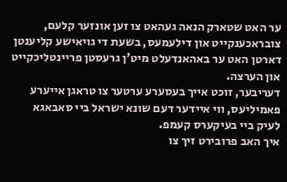ער האט שטארק הנאה געהאט צו זען אונזער קלעם, צובראכענקייט און דילעמעס, בשעת די גויאישע קליענטן דארטן האט ער באהאנדעלט מיט'ן גרעסטן פריינטליכקייט און הערצה.
דעריבער, זוכט אייך בעסערע ערטער צו טראגן אייערע פאמיליעס, ווי איידער דעם שונא ישראל ביי סאבאגא לעיק ביי בעיקערס קעמפ.
איך האב פרובירט זיך צו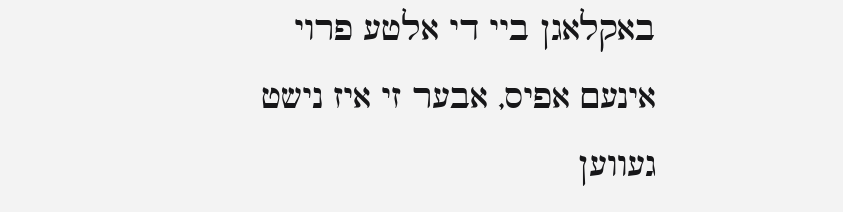באקלאגן ביי די אלטע פרוי אינעם אפיס, אבער זי איז נישט געווען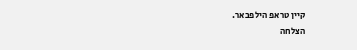קיין טראפ הילפבאר.
הצלחה